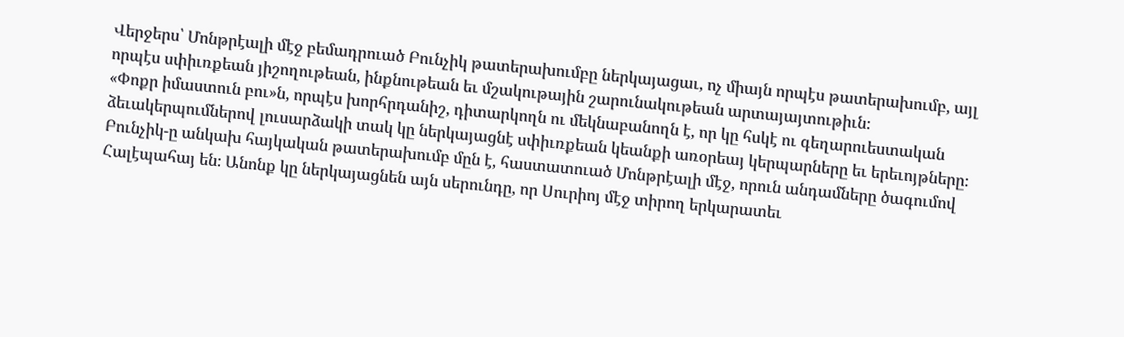Վերջերս՝ Մոնթրէալի մէջ բեմադրուած Բունչիկ թատերախումբը ներկայացաւ, ոչ միայն որպէս թատերախումբ, այլ որպէս սփիւռքեան յիշողութեան, ինքնութեան եւ մշակութային շարունակութեան արտայայտութիւն։
«Փոքր իմաստուն բու»ն, որպէս խորհրդանիշ, դիտարկողն ու մեկնաբանողն է, որ կը հսկէ ու գեղարուեստական ձեւակերպումներով լուսարձակի տակ կը ներկայացնէ սփիւռքեան կեանքի առօրեայ կերպարները եւ երեւոյթները։
Բունչիկ-ը անկախ հայկական թատերախումբ մըն է, հաստատուած Մոնթրէալի մէջ, որուն անդամները ծագումով Հալէպահայ են։ Անոնք կը ներկայացնեն այն սերունդը, որ Սուրիոյ մէջ տիրող երկարատեւ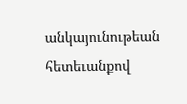անկայունութեան հետեւանքով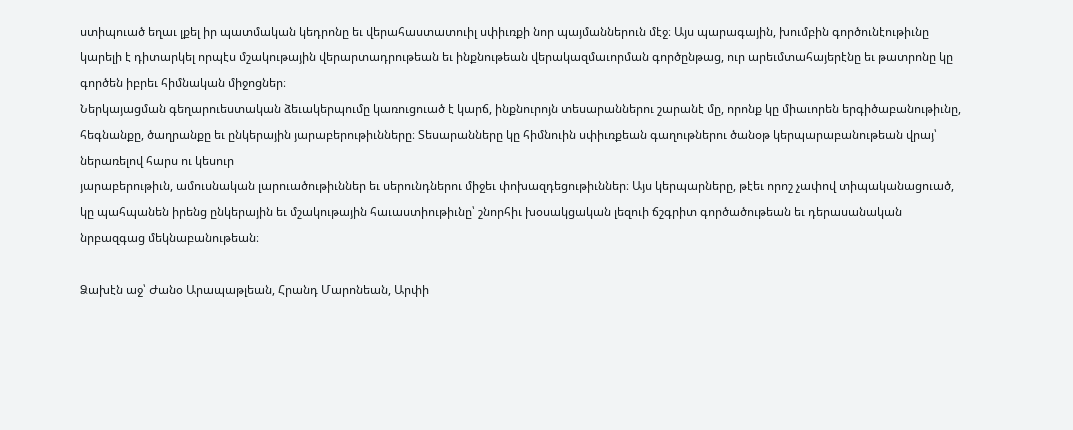ստիպուած եղաւ լքել իր պատմական կեդրոնը եւ վերահաստատուիլ սփիւռքի նոր պայմաններուն մէջ։ Այս պարագային, խումբին գործունէութիւնը կարելի է դիտարկել որպէս մշակութային վերարտադրութեան եւ ինքնութեան վերակազմաւորման գործընթաց, ուր արեւմտահայերէնը եւ թատրոնը կը գործեն իբրեւ հիմնական միջոցներ։
Ներկայացման գեղարուեստական ձեւակերպումը կառուցուած է կարճ, ինքնուրոյն տեսարաններու շարանէ մը, որոնք կը միաւորեն երգիծաբանութիւնը, հեգնանքը, ծաղրանքը եւ ընկերային յարաբերութիւնները։ Տեսարանները կը հիմնուին սփիւռքեան գաղութներու ծանօթ կերպարաբանութեան վրայ՝ ներառելով հարս ու կեսուր
յարաբերութիւն, ամուսնական լարուածութիւններ եւ սերունդներու միջեւ փոխազդեցութիւններ։ Այս կերպարները, թէեւ որոշ չափով տիպականացուած, կը պահպանեն իրենց ընկերային եւ մշակութային հաւաստիութիւնը՝ շնորհիւ խօսակցական լեզուի ճշգրիտ գործածութեան եւ դերասանական նրբազգաց մեկնաբանութեան։

Ձախէն աջ՝ Ժանօ Արապաթլեան, Հրանդ Մարոնեան, Արփի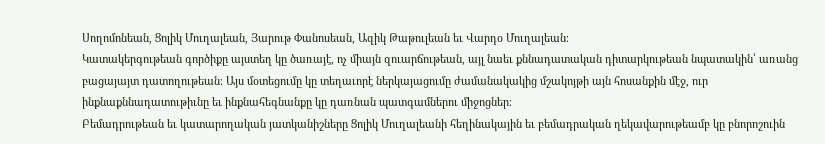Սողոմոնեան, Ցոլիկ Մուղալեան, Յարութ Փանոսեան, Ազիկ Թաթուլեան եւ Վարդօ Մուղալեան։
Կատակերգութեան գործիքը այստեղ կը ծառայէ, ոչ միայն զուարճութեան, այլ նաեւ քննադատական դիտարկութեան նպատակին՝ առանց բացայայտ դատողութեան։ Այս մօտեցումը կը տեղաւորէ ներկայացումը ժամանակակից մշակոյթի այն հոսանքին մէջ, ուր ինքնաքննադատութիւնը եւ ինքնահեգնանքը կը դառնան պատգամներու միջոցներ։
Բեմադրութեան եւ կատարողական յատկանիշները Ցոլիկ Մուղալեանի հեղինակային եւ բեմադրական ղեկավարութեամբ կը բնորոշուին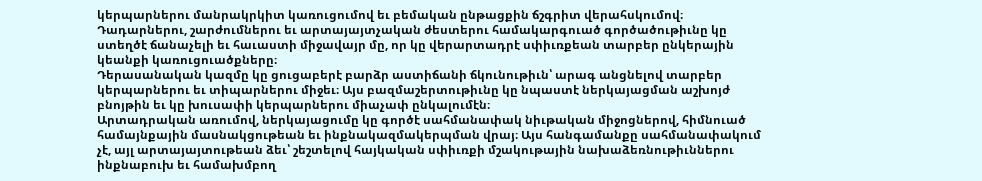կերպարներու մանրակրկիտ կառուցումով եւ բեմական ընթացքին ճշգրիտ վերահսկումով։ Դադարներու, շարժումներու եւ արտայայտչական ժեստերու համակարգուած գործածութիւնը կը ստեղծէ ճանաչելի եւ հաւաստի միջավայր մը, որ կը վերարտադրէ սփիւռքեան տարբեր ընկերային կեանքի կառուցուածքները։
Դերասանական կազմը կը ցուցաբերէ բարձր աստիճանի ճկունութիւն՝ արագ անցնելով տարբեր կերպարներու եւ տիպարներու միջեւ։ Այս բազմաշերտութիւնը կը նպաստէ ներկայացման աշխոյժ բնոյթին եւ կը խուսափի կերպարներու միաչափ ընկալումէն։
Արտադրական առումով, ներկայացումը կը գործէ սահմանափակ նիւթական միջոցներով, հիմնուած համայնքային մասնակցութեան եւ ինքնակազմակերպման վրայ։ Այս հանգամանքը սահմանափակում չէ, այլ արտայայտութեան ձեւ՝ շեշտելով հայկական սփիւռքի մշակութային նախաձեռնութիւններու ինքնաբուխ եւ համախմբող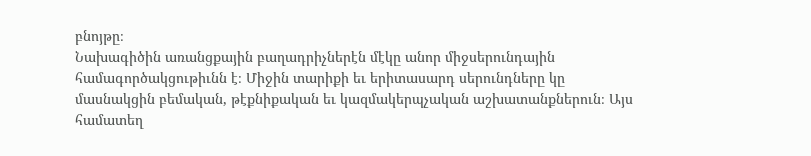բնոյթը։
Նախագիծին առանցքային բաղադրիչներէն մէկը անոր միջսերունդային համագործակցութիւնն է։ Միջին տարիքի եւ երիտասարդ սերունդները կը մասնակցին բեմական, թէքնիքական եւ կազմակերպչական աշխատանքներուն։ Այս համատեղ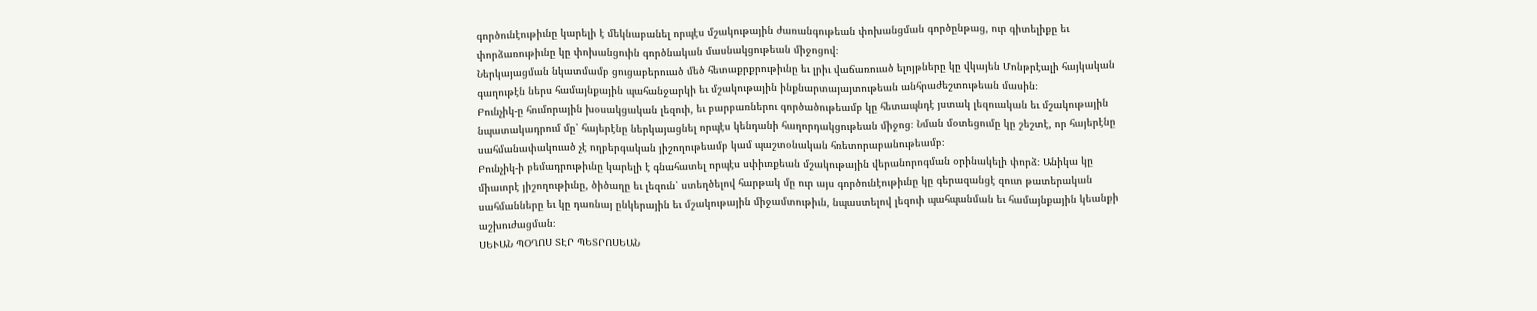գործունէութիւնը կարելի է մեկնաբանել որպէս մշակութային ժառանգութեան փոխանցման գործընթաց, ուր գիտելիքը եւ փորձառութիւնը կը փոխանցուին գործնական մասնակցութեան միջոցով։
Ներկայացման նկատմամբ ցուցաբերուած մեծ հետաքրքրութիւնը եւ լրիւ վաճառուած ելոյթները կը վկայեն Մոնթրէալի հայկական գաղութէն ներս համայնքային պահանջարկի եւ մշակութային ինքնարտայայտութեան անհրաժեշտութեան մասին։
Բունչիկ-ը հումորային խօսակցական լեզուի, եւ բարբառներու գործածութեամբ կը հետապնդէ յստակ լեզուական եւ մշակութային նպատակադրում մը՝ հայերէնը ներկայացնել որպէս կենդանի հաղորդակցութեան միջոց։ Նման մօտեցումը կը շեշտէ, որ հայերէնը սահմանափակուած չէ ողբերգական յիշողութեամբ կամ պաշտօնական հռետորաբանութեամբ։
Բունչիկ-ի բեմադրութիւնը կարելի է գնահատել որպէս սփիւռքեան մշակութային վերանորոգման օրինակելի փորձ։ Անիկա կը միաւորէ յիշողութիւնը, ծիծաղը եւ լեզուն՝ ստեղծելով հարթակ մը ուր այս գործունէութիւնը կը գերազանցէ զուտ թատերական սահմանները եւ կը դառնայ ընկերային եւ մշակութային միջամտութիւն, նպաստելով լեզուի պահպանման եւ համայնքային կեանքի աշխուժացման։
ՍԵՒԱՆ ՊՕՂՈՍ ՏԷՐ ՊԵՏՐՈՍԵԱՆ